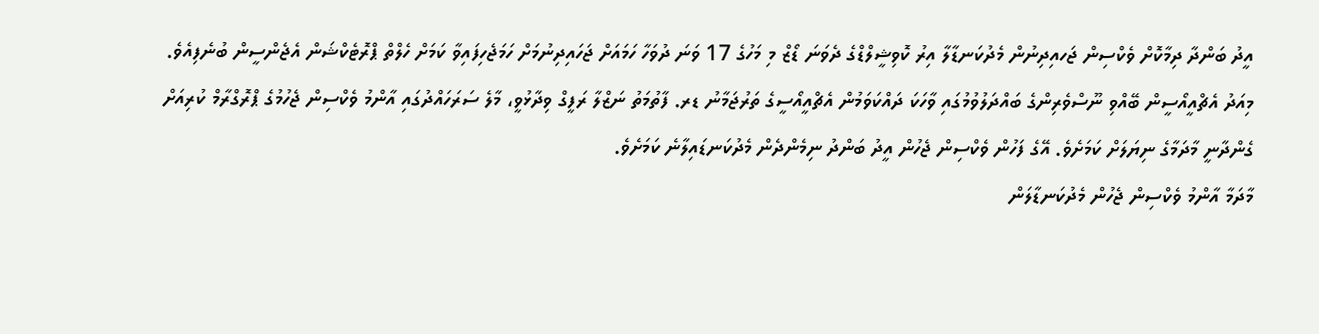އީދު ބަންދާ ދިމާކޮށް ވެކްސިން ޖަހއިދިނުން މެދުކަނޑާލާ އިރު ކޮވިޝީލްޑްގެ ދެވަނަ ޑޯޒް މި މަހުގެ 17 ވަނަ ދުވަހާ ހަމައަށް ޖަހައިދިނުމަށް ހަމަޖެހިފައިވާ ކަމަށް ހެލްތް ޕްރޮޓެކްޝަން އެޖެންސީން ބުނެފިއެވެ.
މިއަދު އެޗްއީއޯސީން ބޭއްވި ނޫސްވެރިންގެ ބައްދަލުވުމުގައި ވާހަކަ ދައްކަވަމުން އެޗްއީއޯސީގެ ތަރުޖަމާނު ޑރ. ފާތުމަތު ނަޒްލާ ރަފީގް ވިދާޅުވީ، މާލެ ސަރަހައްދުގައި އާންމު ވެކްސިން ޖެހުމުގެ ޕްރޮގްރާމް ކުރިއަށް ގެންދާނީ މާދަމާގެ ނިޔަލަށް ކަމަށެވެ. އޭގެ ފަހުން ވެކްސިން ޖެހުން އީދު ބަންދު ނިމެންދެން މެދުކަނޑައިލާނެ ކަމަށެވެ.
މާދަމާ އާންމު ވެކްސިން ޖެހުން މެދުކަނޑާލަން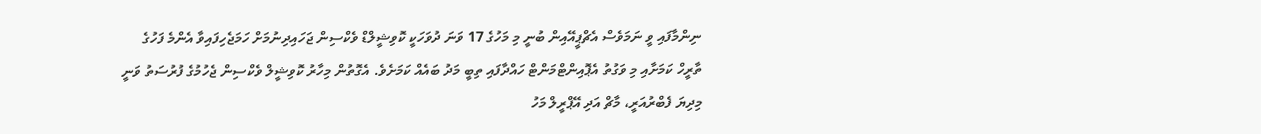ނިންމާފައި ވީ ނަމަވެސް އެޗްޕީއޭއިން ބުނީ މި މަހުގެ 17 ވަނަ ދުވަހަކީ ކޮވިޝީލްޑް ވެކްސިން ޖަހައިދިނުމަށް ހަމަޖެހިފައިވާ އެންމެ ފަހުގެ ތާރީހް ކަމަށާއި މި ވަގުތު އެޕޮއިންޓްމަންޓް ހައްދާފައި ތިބީ މަދު ބައެއް ކަމަށެވެ. އެގޮތުން މިހާރު ކޮވިޝީލް ވެކްސިން ޖެހުމުގެ ފުރުސަތު ވަނީ މިދިޔަ ފެބްރުއަރީ، މާޗް އަދި އޭޕްރީލް މަހު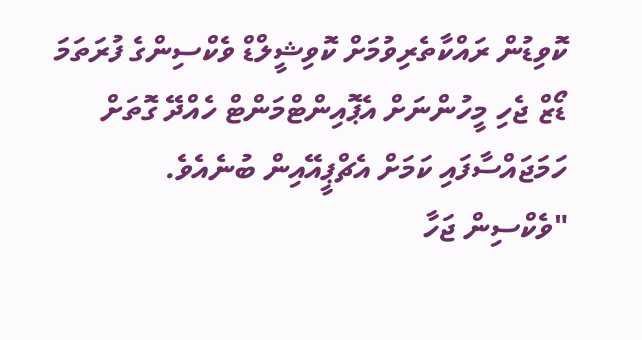ކޮވިޑުން ރައްކާތެރިވުމަށް ކޮވިޝީލްޑް ވެކްސިންގެ ފުރަތަމަ ޑޯޒް ޖެހި މީހުންނަށް އެޕޮއިންޓްމަންޓް ހެއްދޭ ގޮތަށް ހަމަޖައްސާފައި ކަމަށް އެޗްޕީއޭއިން ބުނެއެވެ.
"ވެކްސިން ޖަހާ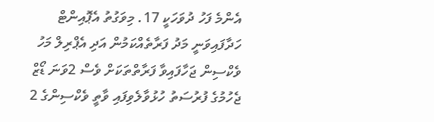އެންމެ ފަހު ދުވަހަކީ 17. މިވަގުތު އެޕޮއިންޓް ހަދާފައިވަނީ މަދު ފަރާތެއްކަމުން އަދި އެޕްރިލް މަހު ވެކްސިން ޖަހާފައިވާ ފަރާތްތަކަށް ވެސް 2ވަނަ ޑޯޒް ޖެހުމުގެ ފުރުސަތު ހުޅުވާލެވިފައި ވާތީ ވެކްސިންގެ 2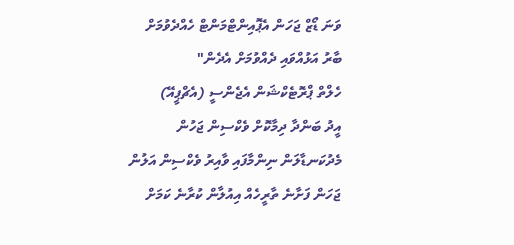ވަނަ ޑޯޒް ޖަހަން އެޕޮއިންޓްމަންޓް ހެއްދެވުމަށް ބާރު އަޅުއްވައި ދެއްވުމަށް އެދެން"
ހެލްތް ޕްރޮޓެކްޝަން އެޖެންސީ (އެޗްޕީއޭ)
އީދު ބަންދާ ދިމާކޮށް ވެކްސިން ޖަހުން މެދުކަނޑާލަން ނިންމާފައި ވާއިރު ވެކްސިން އަލުން ޖަހަން ފަށާނެ ތާރީހެއް އިއުލާން ކުރާނެ ކަމަށް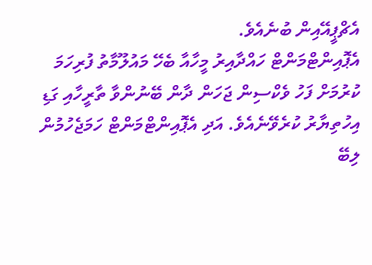އެޗްޕީއޭއިން ބުނެއެވެ.
އެޕޮއިންޓްމަންޓް ހައްދާއިރު މީހާއާ ބެހޭ މައުލޫމާތު ފުރިހަމަ ކުރުމަށް ފަހު ވެކްސިން ޖަހަން ދާން ބޭނުންވާ ތާރީހާއި ގަޑި އިހުތިޔާރު ކުރެވޭނެއެވެ. އަދި އެޕޮއިންޓްމަންޓް ހަމަޖެހުމުން ލިބޭ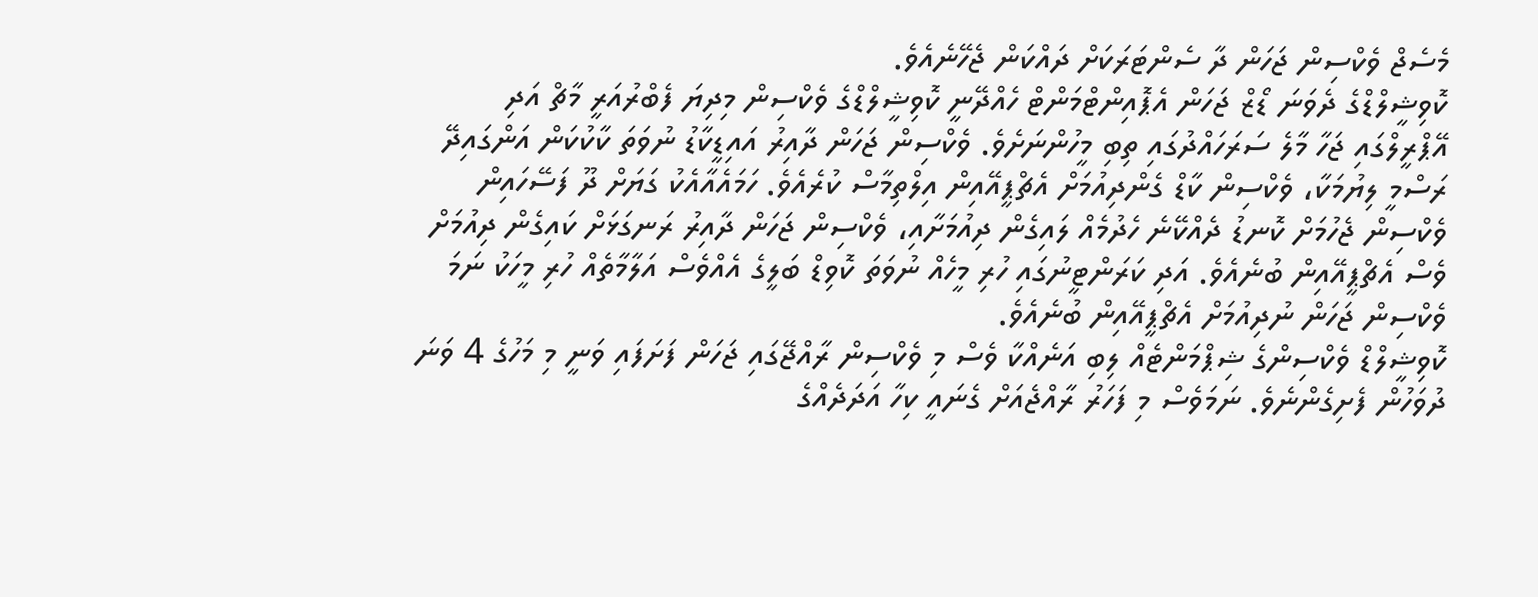މެސެޖް ވެކްސިން ޖަހަން ދާ ސެންޓަރަކަށް ދައްކަން ޖެހޭނެއެވެ.
ކޮވިޝީލްޑްގެ ދެވަނަ ޑޯޒް ޖަހަން އެޕޮއިންޓްމަންޓް ހެއްދޭނީ ކޮވިޝީލްޑްގެ ވެކްސިން މިދިޔަ ފެބްރުއަރީ މާޗް އަދި އޭޕްރީލްގައި ޖަހާ މާލެ ސަރަހައްދުގައި ތިބި މީހުންނަށެވެ. ވެކްސިން ޖަހަން ދާއިރު އައިޑީކާޑު ނުވަތަ ކާކުކަން އަންގައިދޭ ރަސްމީ ލިޔުމަކާ، ވެކްސިން ކާޑް ގެންދިއުމަށް އެޗްޕީއޭއިން އިލްތިމާސް ކުރެއެވެ. ހަމައެއާއެކު ގަޔަށް ދޫ ފަސޭހައިން ވެކްސިން ޖެހުމަށް ކޮނޑު ދެއްކޭނެ ހެދުމެއް ލައިގެން ދިއުމަށާއި، ވެކްސިން ޖަހަން ދާއިރު ރަނގަޅަށް ކައިގެން ދިއުމަށް ވެސް އެޗްޕީއޭއިން ބުނެއެވެ. އަދި ކަރަންޓީނުގައި ހުރި މީހެއް ނުވަތަ ކޮވިޑް ބަލީގެ އެއްވެސް އަލާމާތެއް ހުރި މީހަކު ނަމަ ވެކްސިން ޖަހަން ނުދިއުމަށް އެޗްޕީއޭއިން ބުނެއެވެ.
ކޮވިޝީލްޑް ވެކްސިންގެ ޝިޕްމަންޓެއް ލިބި އަނެއްކާ ވެސް މި ވެކްސިން ރާއްޖޭގައި ޖަހަން ފަށަފައި ވަނީ މި މަހުގެ 4 ވަނަ ދުވަހުން ފެށިގެންނެވެ. ނަމަވެސް މި ފަހަރު ރާއްޖެއަށް ގެނައީ ކިހާ އަދަދެއްގެ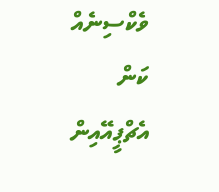ވެކްސިނެއް ކަން އެޗްޕީއޭއިން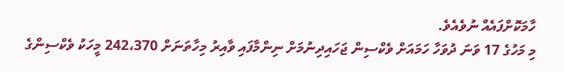ހާމަކޮށްފައެއް ނުވެއެވެ.
މި މަހުގެ 17 ވަނަ ދުވަހާ ހަމައަށް ވެކްސިން ޖަހައިދިނުމަށް ނިންމާފައި ވާއިރު މިހާތަނަށް 242،370 މީހަކު ވެކްސިންގެ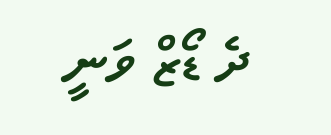ދެ ޑޯޒް ވަނީ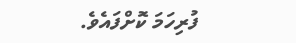ފުރިހަމަ ކޮށްފައެވެ.